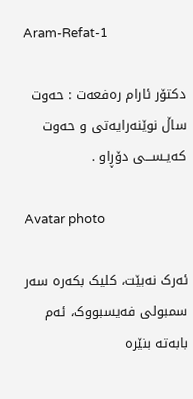Aram-Refat-1

دکتۆر ئارام ره‌فعه‌ت : حه‌وت ساڵ نوێنه‌رایه‌تی و حه‌وت که‌یـســـی دۆڕاو .

Avatar photo

ئەرک نەبێت، کلیک بکەرە سەر سمبولی فەیسبووک، ئەم بابەتە بنێرە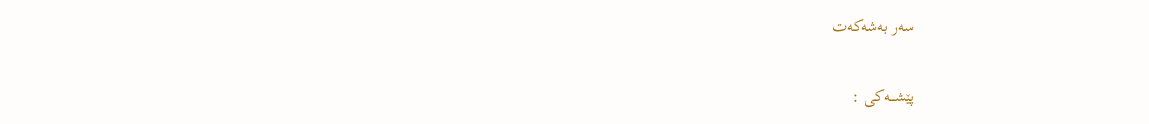سەر بەشەکەت

پێشـــه‌کی :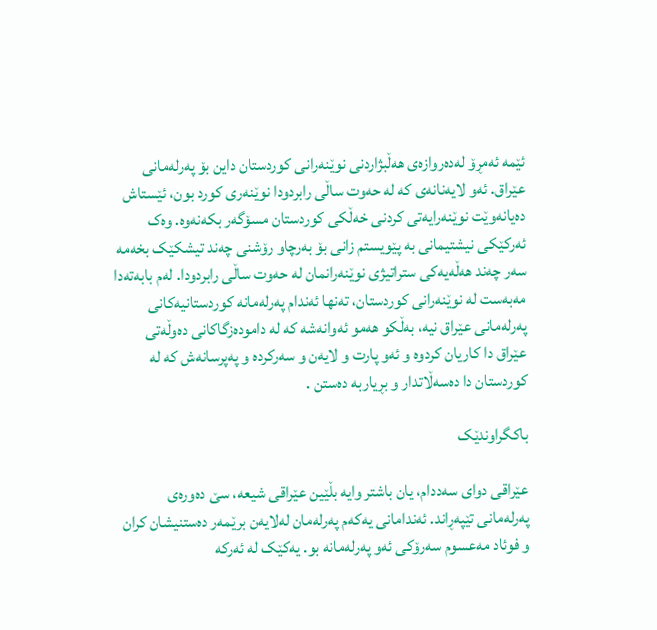ئێمه‌ ئه‌مڕۆ له‌ده‌روازه‌ی هه‌ڵبژاردنی نوێنه‌رانی کوردستان داین بۆ په‌رله‌مانی عێراق. ئه‌و لایه‌نانه‌ی که‌ له‌ حه‌وت ساڵی رابردودا نوێنه‌ری کورد بون، ئێستاش ده‌یانه‌وێت نوێنه‌رایه‌تی کردنی خه‌ڵکی کوردستان مسۆگه‌ر بکه‌نه‌وه‌. وه‌ک ئه‌رکێکی نیشتیمانی به‌ پێویستم زانی بۆ به‌رچاو رۆشنی چه‌ند تیشکێک بخه‌مه‌ سه‌ر چه‌ند هه‌ڵه‌یه‌کی ستراتیژی نوێنه‌رانمان له‌ حه‌وت ساڵی رابردودا. له‌م بابه‌ته‌دا مه‌به‌ست له‌ نوێنه‌رانی کوردستان، ته‌نها ئه‌ندام په‌رله‌مانه‌ کوردستانیه‌کانی په‌رله‌مانی عێراق نیه‌، به‌ڵکو هه‌مو ئه‌وانه‌شه‌ که‌ له‌ داموده‌زگاکانی ده‌وڵه‌تی عێراق دا کاریان کردوه‌ و ئه‌و پارت و لایه‌ن و سه‌رکرده‌ و په‌پرسانه‌ش که‌ له‌ کوردستان دا ده‌سه‌ڵاتدار و بڕیاربه‌‌ ‌ده‌ستن‌‌ .

باکگراوندێک

عێراقی دوای سه‌ددام، یان باشتر وایه‌ بڵێین عێراقی شیعه‌‌، سێ ده‌وره‌ی په‌رله‌مانی تێپه‌ڕاند. ئه‌ندامانی یه‌که‌م په‌رله‌مان له‌لایه‌ن برێمه‌ر ده‌ستنیشان کران و فوئاد مه‌عسوم سه‌رۆکی ئه‌و په‌رله‌مانه‌ بو. یه‌کێک له‌ ئه‌رکه‌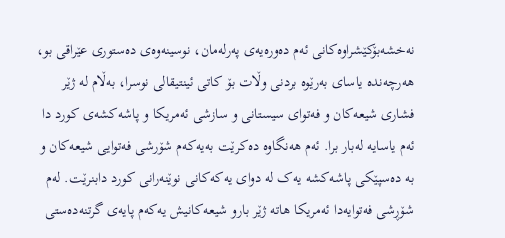نه‌خشه‌بۆکێشراوه‌کانی ئه‌م ده‌وره‌یه‌ی په‌رله‌مان، نوسینه‌وه‌ی ده‌ستوری عێراقی بو، هه‌رچه‌نده‌ یاسای به‌رێوه‌ بردنی وڵات بۆ کاتی ئینتیقالی نوسرا، به‌ڵام له‌ ژێر فشاری شیعه‌کان و فه‌توای سیستانی و سازشی ئه‌مریکا و پاشه‌کشه‌ی کورد دا ئه‌م یاسایه‌ له‌بار برا. ئه‌م هه‌نگاوه‌ ده‌کرێت به‌یه‌که‌م شۆرشی فه‌توایی شیعه‌کان و به‌ ده‌سپێکی پاشه‌کشه‌ یه‌ک له‌ دوای یه‌که‌کانی نوێنه‌رانی کورد دابنرێت. له‌م شۆڕشی فه‌توایه‌دا ئه‌مریکا هاته‌ ژێر بارو شیعه‌کانیش یه‌که‌م پایه‌ی گرتنه‌ده‌ستی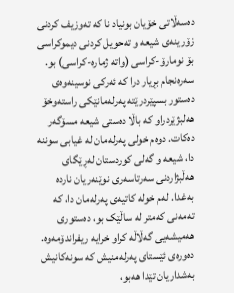ده‌سه‌ڵاتی خۆیان بونیاد نا که‌ ته‌وزیف کردنی زۆرینه‌ی شیعه‌ و ته‌حویل کردنی دیموکراسی بۆ نومارۆ-کراسی (واته‌ ژماره‌-کراسی) بو. سه‌ره‌نجام بڕیار درا که‌ ئه‌رکی نوسینه‌وه‌ی ده‌ستور‌ بسپێردرێته‌ په‌رله‌مانێكی راسته‌وخۆ هه‌لبژێردراو که‌ باڵا ده‌ستی شیعه‌ مسۆگه‌ر ده‌کات‌. دوه‌م خولی په‌رله‌مان له‌ غیابی سوننه‌ دا، شیعه‌ و گه‌لی کوردستان له‌ڕێگای هه‌ڵبژاردنی سه‌رتاسه‌ری نوێنه‌ریان نارده‌ به‌غدا. له‌م خوله‌ کاتیه‌ی په‌رله‌مان دا، که‌ ته‌مه‌نی که‌متر له‌ ساڵێک بو، ده‌ستوری هه‌میشه‌یی گه‌ڵاڵه‌ کراو خرایه‌ ریفراندۆمه‌وه‌. ده‌وره‌ی ئێستای په‌رله‌منیش که‌ سونه‌کانیش به‌شداریان تێدا هه‌بو،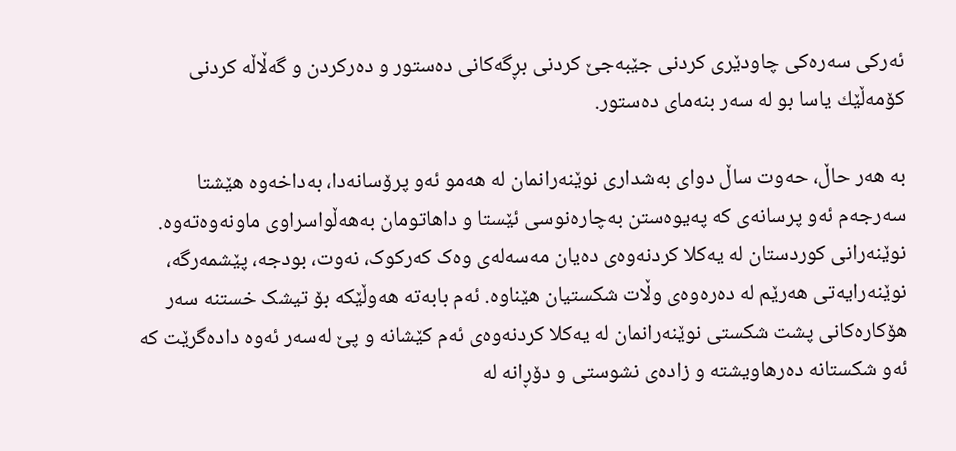ئه‌رکی سه‌ره‌کی چاودێری کردنی جێبه‌جێ کردنی بڕگه‌کانی ده‌ستور و ده‌رکردن و گه‌ڵاڵه‌ کردنی کۆمه‌ڵێك یاسا بو‌ له‌ سه‌ر بنه‌مای ده‌ستور.

به‌ هه‌ر حاڵ، حه‌وت ساڵ دوای به‌شداری نوێنه‌رانمان له‌ هه‌مو ئه‌و پرۆسانه‌دا، به‌داخه‌وه‌ هێشتا سه‌رجه‌م ئه‌و پرسانه‌ی که‌ په‌یوه‌ستن به‌چاره‌نوسی ئێستا و داهاتومان به‌هه‌ڵواسراوی ماونه‌وه‌ته‌وه‌. نوێنه‌رانی کوردستان له‌ یه‌کلا کردنه‌وه‌ی ده‌یان مه‌سه‌له‌ی وه‌ک که‌رکوک، نه‌وت، بودجه‌، پێشمه‌رگه‌، نوێنه‌رایه‌تی هه‌رێم له‌ ده‌ره‌وه‌ی وڵات شکستیان هێناوه‌. ئه‌م بابه‌ته‌ هه‌وڵێكه‌ بۆ تیشک خستنه‌ سه‌ر هۆکاره‌کانی پشت شکستی نوێنه‌رانمان له‌ یه‌کلا کردنه‌وه‌ی ئه‌م کێشانه‌ و پێ له‌سه‌ر ئه‌وه‌ داده‌گرێت که‌ ئه‌و شکستانه‌‌ ده‌رهاویشته‌ و زاده‌ی نشوستی و دۆڕانه‌ له‌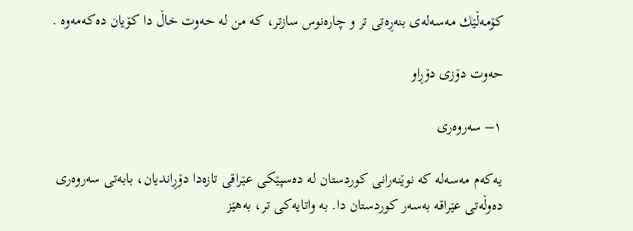کۆمه‌ڵێك مه‌سه‌له‌ی بنه‌ڕه‌تی تر و چاره‌نوس سازتر، که‌ من له‌ حه‌وت خاڵ دا کۆیان ده‌که‌مه‌وه .

حه‌وت دۆزی دۆڕاو

١– سەروەری

یه‌که‌م مه‌سه‌له‌ که‌ نوێنه‌رانی کوردستان له‌ ده‌سپێکی عێراقی تازه‌دا ‌دۆڕاندیان، بابه‌تی سه‌روه‌ری ده‌وڵه‌تی عێراقه‌ به‌سه‌ر کوردستان دا. به‌ واتایه‌کی تر، به‌هێز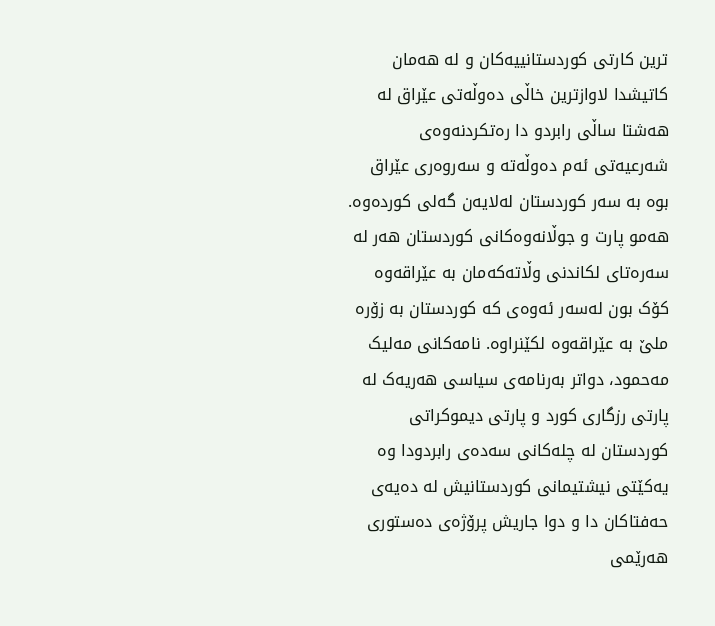ترین کارتی کوردستانییه‌کان و له‌ هه‌مان کاتیشدا لاوازترین خاڵی ده‌وڵه‌تی عێراق له‌ هه‌شتا ساڵی رابردو دا ره‌تکردنه‌وه‌ی شه‌رعیه‌تی ئه‌م ده‌وڵه‌ته‌ و سه‌روه‌ری عێراق بوه‌ به‌ سه‌ر کوردستان له‌لایه‌ن گه‌لی کورده‌وه‌‌. هه‌مو پارت و جوڵانه‌وه‌کانی کوردستان هه‌ر له‌ سه‌ره‌تای لکاندنی وڵاته‌که‌مان به‌ عێراقه‌وه‌ کۆک بون له‌سه‌ر ئه‌وه‌ی که‌ کوردستان به‌ زۆره‌ ملێ به‌ عێراقه‌وه‌ لکێنراوه‌. نامه‌کانی مه‌لیک مه‌حمود، دواتر به‌رنامه‌ی سیاسی هه‌ریه‌ک له‌ پارتی رزگاری کورد و پارتی دیموکراتی کوردستان له چله‌کانی سه‌ده‌ی رابردودا وه‌ یه‌کێتی نیشتیمانی کوردستانیش له‌ ده‌یه‌ی حه‌فتاکان دا و دوا جاریش پرۆژه‌ی ده‌ستوری هه‌رێمی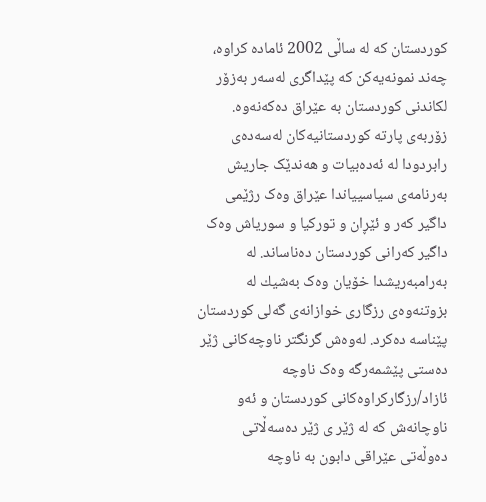کوردستان که‌ له‌ ساڵی 2002 ئاماده‌ کراوه‌، چه‌ند نمونه‌یه‌کن که‌ پێداگری له‌سه‌ر به‌زۆر لکاندنی کوردستان به‌ عێراق ده‌که‌نه‌وه‌. زۆربه‌ی پارته‌ کوردستانیه‌کان له‌سه‌ده‌ی رابردودا‌ له‌ ئه‌ده‌بیات و هه‌ندێک جاریش‌ به‌رنامه‌ی سیاسییاندا عێراق وه‌ک رژێمی داگیر که‌ر و ئێڕان و تورکیا و سوریاش وه‌ک داگیر که‌رانی کوردستان ده‌ناساند. له‌ به‌رامبه‌ریشدا خۆیان وه‌ک به‌شیك له‌ بزوتنه‌وه‌ی رزگاری خوازانه‌ی گه‌لی کوردستان پێناسه‌ ده‌کرد. له‌وه‌ش گرنگتر ناوچه‌کانی ژێر ده‌ستی پێشمه‌رگه‌ وه‌ک ناوچه‌ ئازاد/رزگارکراوه‌کانی کوردستان و ئه‌و ناوچانه‌ش که له‌ ژێر ی ژێر ده‌سه‌ڵاتی ده‌وڵه‌تی عێراقی دابون به‌ ناوچه‌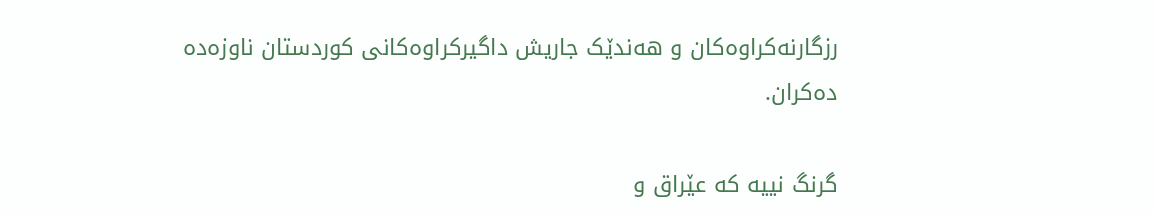رزگارنه‌کراوه‌کان و هه‌ندێک جاریش داگیرکراوه‌کانی کوردستان ناوزه‌ده‌ ده‌کران.

گرنگ نییه‌ که‌ عێراق و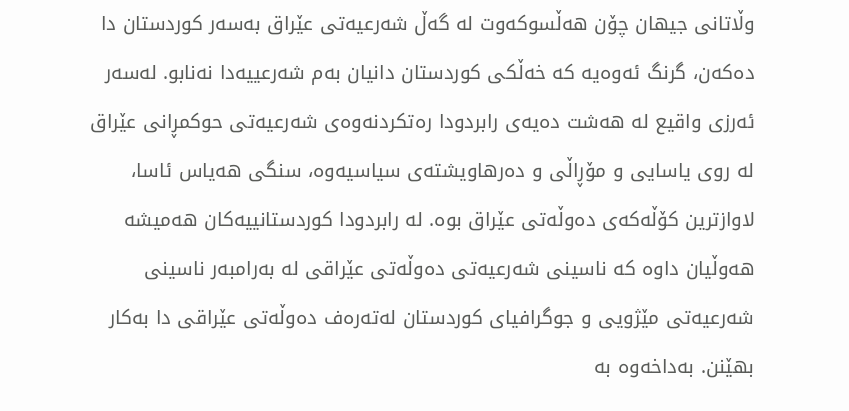وڵاتانی جیهان چۆن هه‌ڵسوکه‌وت له‌ گه‌ڵ شه‌رعیه‌تی عێراق به‌سه‌ر کوردستان دا ده‌که‌ن، گرنگ ئه‌وه‌یه‌ که‌ خه‌ڵکی کوردستان دانیان به‌م شه‌رعییه‌دا نه‌نابو‌. له‌سه‌ر ئه‌رزی واقیع له‌ هه‌شت ده‌یه‌ی رابردودا ره‌تکردنه‌وه‌ی ‌شه‌رعیه‌تی حوکمڕانی عێراق له‌ روی یاسایی و مۆڕاڵی و ده‌رهاویشته‌‌ی سیاسیه‌وه‌، سنگی هه‌یاس ئاسا،‌ لاوازترین کۆڵه‌که‌ی ده‌وڵه‌تی عێراق بوه‌. له‌ رابردودا کوردستانییه‌کان هه‌میشه‌ هه‌وڵیان داوه‌ که‌ ناسینی شه‌رعیه‌تی ده‌وڵه‌تی عێراقی له‌ به‌رامبه‌ر ناسینی شه‌رعیه‌تی مێژویی و جوگرافیای کوردستان له‌ته‌ره‌ف ده‌وڵه‌تی عێراقی دا به‌کار بهێنن. به‌داخه‌وه‌ به‌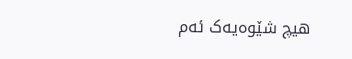هیچ شێوه‌یه‌ک ئه‌م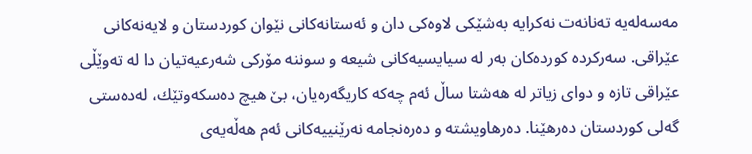مه‌سه‌له‌یه‌ ته‌نانه‌ت نه‌کرایه‌ به‌شێكی لاوه‌کی دان و ئه‌ستانه‌کانی نێوان کوردستان و لایه‌نه‌کانی عێراقی. سه‌رکرده‌ کورده‌کان به‌ر له‌ سیایسیه‌کانی شیعه‌ و سوننه‌ مۆرکی شه‌رعیه‌تیان دا له‌ ته‌وێڵی عێراقی تازه‌ و دوای زیاتر له‌ هه‌شتا ساڵ ئه‌م چه‌که‌ کاریگه‌ره‌یان، بێ هیچ ده‌سکه‌وتێك، له‌ده‌ستی گه‌لی کوردستان ده‌رهێنا. ده‌رهاویشته‌ و ده‌ره‌نجامه‌ نه‌رێنییه‌کانی ئه‌م هه‌ڵه‌یه‌ی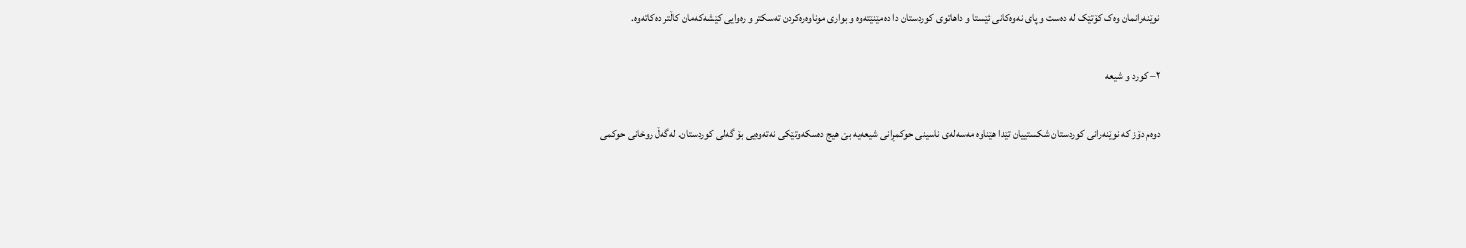نوێنه‌رانمان وه‌ک کۆتێک له‌ ده‌ست و پای نه‌وه‌کانی ئێستا و داهاتوی کوردستان دا ده‌مێنێته‌وه‌ و بواری موناوه‌ره‌کردن ته‌سکتر و ره‌وایی کێشه‌که‌مان کاڵتر ده‌کاته‌وه‌.

٢– کورد و شیعه‌‌

دوه‌م دۆز که‌ نوێنه‌رانی کوردستان شکستییان تێدا هێناوه‌ مه‌سه‌له‌ی ناسینی حوکمڕانی شیعه‌یه‌ بێ هیج ده‌سکه‌وتێکی نه‌ته‌وه‌یی بۆ گه‌لی کوردستان. له‌گه‌ڵ روخانی حوکمی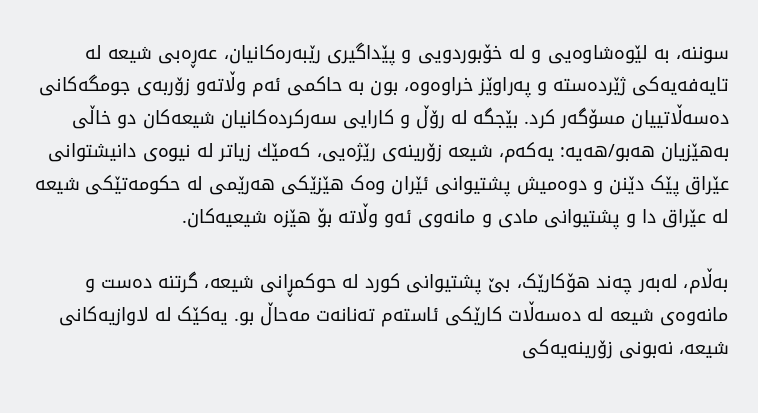سوننه‌، به‌ لێوه‌شاوه‌یی و له‌ خۆبوردویی و پێداگیری رێبه‌ره‌کانیان، عه‌ڕه‌بی شیعه‌ له‌ تایه‌فه‌یه‌کی ژێرده‌سته‌ و په‌راوێز خراوه‌وه‌، بون به‌ حاکمی ئه‌م وڵاته‌و زۆربه‌ی جومگه‌کانی ده‌سه‌ڵاتییان مسۆگه‌ر کرد. بێجگه‌ له‌ رۆڵ و کارایی سه‌رکرده‌کانیان شیعه‌کان دو خاڵی به‌هێزیان هه‌بو/هه‌یه‌: یه‌که‌م، شیعه‌ زۆرینه‌ی رێژه‌یی، که‌مێك زیاتر له‌ نیوه‌ی دانیشتوانی عێراق پێک دێنن و دوه‌میش پشتیوانی ئێران وه‌ک هێزێکی هه‌رێمی له‌ حکومه‌تێکی شیعه‌ له‌ عێراق دا و پشتیوانی مادی و مانه‌وی ئه‌و وڵاته‌ بۆ هێزه‌ شیعیه‌کان.

به‌ڵام، له‌به‌ر چه‌ند هۆکارێک، بێ پشتیوانی کورد له‌ حوکمڕانی شیعه‌، گرتنه‌ ده‌ست و مانه‌وه‌ی شیعه‌ له‌ ده‌سه‌ڵات کارێکی ئاسته‌م ته‌نانه‌ت مه‌حاڵ بو. یه‌کێک له‌ لاوازیه‌کانی شیعه‌، نه‌بونی زۆرینه‌یه‌کی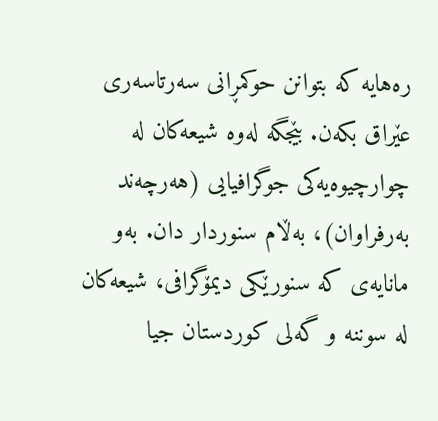ره‌هایه‌ که‌ بتوانن حوکمڕانی سه‌رتاسه‌ری عێراق بکه‌ن. بێجگه‌ له‌وه‌ شیعه‌کان له‌ چوارچیوه‌یه‌کی جوگرافیایی (هه‌رچه‌ند به‌رفراوان)، به‌ڵام سنوردار دان. به‌و مانایه‌ی که‌ سنورێکی دیمۆگرافی، شیعه‌کان له‌ سوننه‌ و گه‌لی کوردستان جیا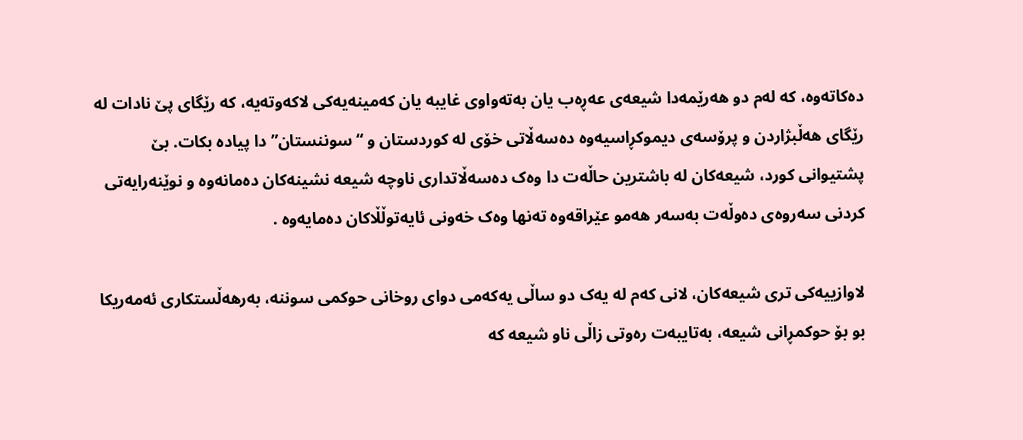ده‌کاته‌وه‌، که‌ له‌م دو هه‌رێمه‌دا شیعه‌ی عه‌ڕه‌ب یان به‌ته‌واوی غایبه‌ یان که‌مینه‌یه‌کی لاکه‌وته‌یه‌، که‌ رێگای پێ نادات له‌ رێگای هه‌ڵبژاردن و پرۆسه‌ی دیموکڕاسیه‌وه‌ ده‌سه‌ڵاتی خۆی له‌ کوردستان و “سوننستان” دا پیاده‌ بکات. بێ پشتیوانی کورد، شیعه‌کان له‌ باشترین حاڵه‌ت دا وه‌ک ده‌سه‌ڵاتداری ناوچه‌ شیعه‌ نشینه‌کان ده‌مانه‌وه‌ و نوێنه‌رایه‌تی کردنی سه‌روه‌ی ده‌وڵه‌ت به‌سه‌ر هه‌مو عێراقه‌وه‌ ته‌نها وه‌ک خه‌ونی ئایه‌توڵڵاکان ده‌مایه‌وه ‌.

لاوازییه‌کی تری شیعه‌کان، لانی که‌م له‌ یه‌ک دو ساڵی یه‌که‌می دوای روخانی حوکمی سوننه،‌ به‌رهه‌ڵستکاری ئه‌مه‌ریکا بو بۆ‌ حوکمڕانی شیعه‌، به‌تایبه‌ت ره‌وتی زاڵی ناو شیعه‌ که‌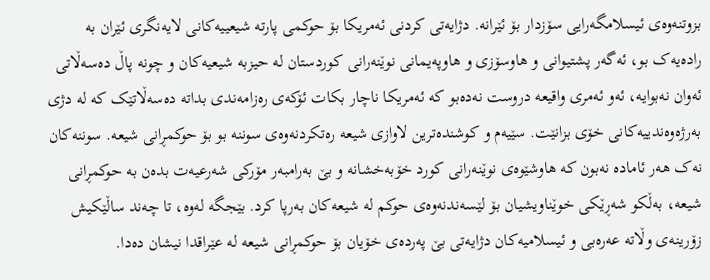بزوتنه‌وه‌ی ئیسلامگه‌رایی سۆزدار‌ بۆ ئێرانه‌. دژایه‌تی کردنی ئه‌مریکا بۆ حوکمی پارته‌ شیعییه‌کانی لایه‌نگری ئێران به‌ راده‌یه‌ک بو، ئه‌گه‌ر پشتیوانی و هاوسۆزی و هاوپه‌یمانی نوێنه‌رانی کوردستان‌ له‌ حیزبه‌ شیعیه‌کان و چونه‌ پاڵ ده‌سه‌ڵاتی ئه‌وان نه‌بوایه‌، ئه‌و ئه‌مری واقیعه‌ دروست نه‌ده‌بو که‌ ئه‌مریکا ناچار بکات ئۆکه‌ی ره‌زامه‌ندی بداته‌ ده‌سه‌ڵاتێک که‌ له‌ دژی به‌رژه‌وه‌ندییه‌کانی خۆی بزانێت. سێیه‌م و کوشنده‌ترین لاوازی شیعه‌ ره‌تکردنه‌وه‌ی سوننه‌ بو بۆ حوکمڕانی شیعه‌. سوننه‌کان نه‌ک هه‌ر ئاماده‌ نه‌بون که‌ هاوشێوه‌ی نوێنه‌رانی کورد خۆبه‌خشانه‌ و بێ به‌رامبه‌ر مۆرکی شه‌رعیه‌ت بده‌ن به‌ حوکمڕانی شیعه‌، به‌ڵکو شه‌ڕێکی خوێناویشیان بۆ لێسه‌ندنه‌وه‌ی حوکم له‌ شیعه‌کان به‌رپا کرد. بێجگه‌ له‌وه‌، تا چه‌ند ساڵێکیش زۆرینه‌ی وڵاته‌ عه‌ره‌بی و ئیسلامیه‌کان دژایه‌تی بێ په‌رده‌ی خۆیان بۆ حوکمڕانی شیعه‌ له‌ عێراقدا نیشان ده‌دا.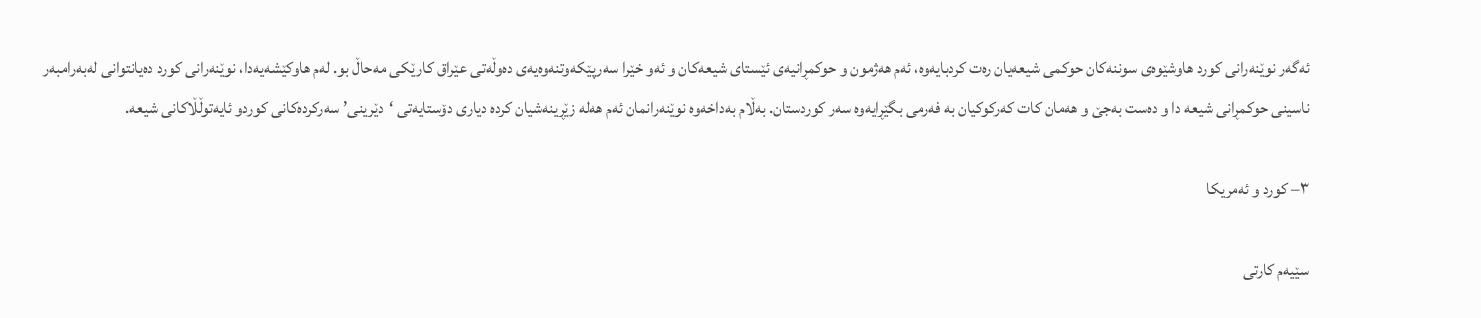ئه‌گه‌ر نوێنه‌رانی کورد هاوشێوه‌ی سوننه‌کان حوکمی شیعه‌یان ره‌ت کردبایه‌وه‌، ئه‌م هه‌ژمون و حوکمڕانیه‌ی ئێستای شیعه‌کان و ئه‌و خێرا سه‌رپێکه‌وتنه‌وه‌یه‌ی ده‌وڵه‌تی عێراق کارێکی مه‌حاڵ بو. له‌م هاوکێشه‌یه‌دا، نوێنه‌رانی کورد ده‌یانتوانی له‌به‌رامبه‌ر ناسینی حوکمڕانی شیعه‌ دا و ده‌ست به‌جێ و هه‌مان کات که‌رکوکیان به‌ فه‌رمی بگێڕایه‌وه‌ سه‌ر کوردستان. به‌ڵام به‌داخه‌وه‌ نوێنه‌رانمان ئه‌م هه‌له‌ زێڕینه‌شیان کرده‌ دیاری دۆستایه‌تی ‘دێرینی’ سه‌رکرده‌کانی کوردو ئایه‌توڵڵاکانی شیعه.

٣– کورد و ئه‌مریکا

سێیه‌م کارتی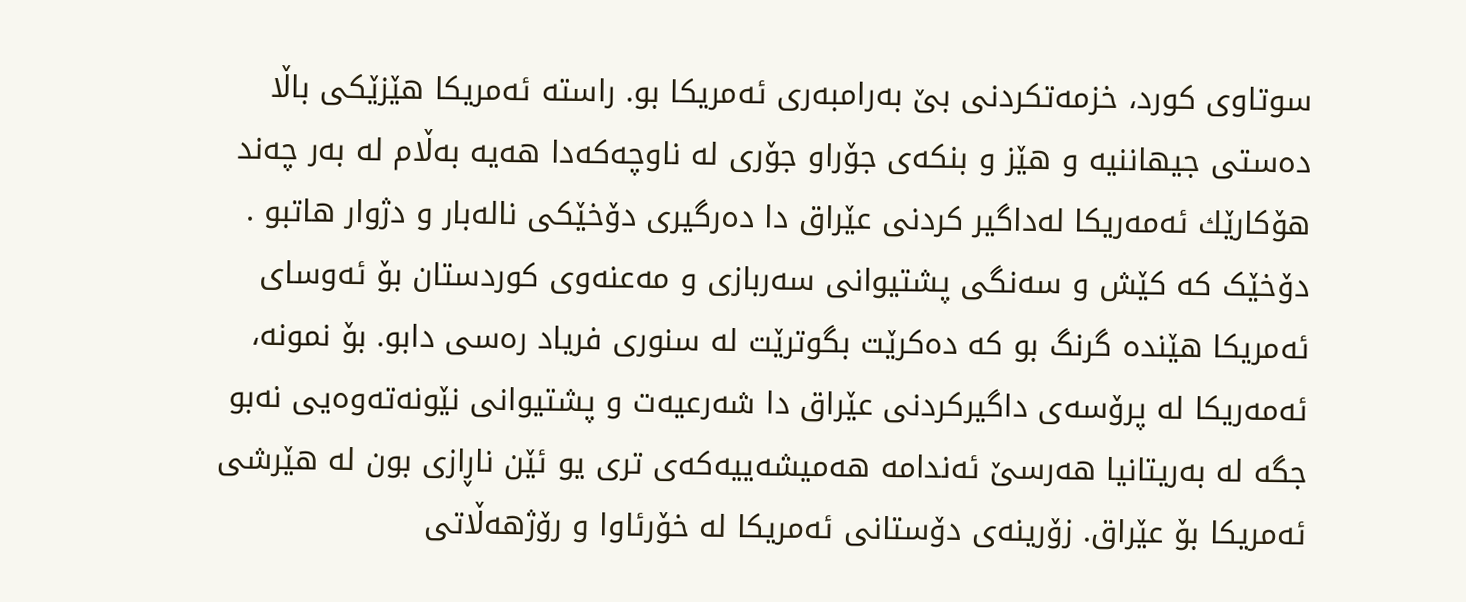سوتاوی کورد، خزمه‌تکردنی بێ به‌رامبه‌ری ئه‌مریکا بو. راسته‌ ئه‌مریکا هێزێکی باڵا ده‌ستی جیهاننیه‌ و هێز و بنکه‌ی جۆراو جۆری له‌ ناوچه‌که‌دا هه‌یه‌ به‌ڵام له‌ به‌ر چه‌ند هۆکارێك ئه‌مه‌ریکا له‌داگیر کردنی عێراق دا ده‌رگیری دۆخێکی ناله‌بار و دژوار هاتبو . دۆخێک که‌ کێش و سه‌نگی پشتیوانی سه‌ربازی و مه‌عنه‌وی کوردستان بۆ ئه‌وسای ئه‌مریکا هێنده‌ گرنگ بو که‌ ده‌کرێت بگوترێت له‌ سنوری فریاد ره‌سی دابو. بۆ نمونه‌، ئه‌مه‌ریکا له‌ پرۆسه‌ی داگیرکردنی عێراق دا شه‌رعیه‌ت و پشتیوانی نێونه‌ته‌وه‌یی نه‌بو جگه‌ له‌ به‌ریتانیا هه‌رسێ ئه‌ندامه‌ هه‌میشه‌ییه‌که‌ی تری یو ئێن ناڕازی بون له‌ هێرشی ئه‌مریکا بۆ عێراق. زۆرینه‌ی دۆستانی ئه‌مریکا له‌ خۆرئاوا و رۆژهه‌ڵاتی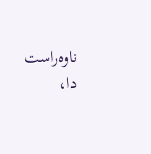ناوه‌راست دا،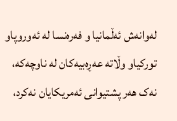له‌وانه‌ش ئه‌ڵمانیا و فه‌ره‌نسا له‌ ئه‌وروپاو تورکیاو وڵاته‌ عه‌ڕه‌بیه‌کان له‌ ناوچه‌که‌، نه‌ک هه‌ر پشتیوانی ئه‌مریکایان نه‌کرد،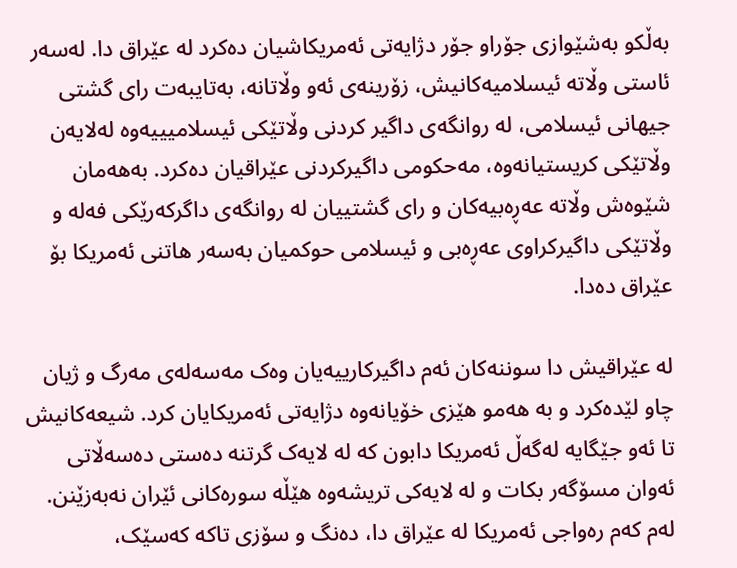به‌ڵکو به‌شێوازی جۆراو جۆر دژایه‌تی ئه‌مریکاشیان ده‌کرد له‌ عێراق دا. له‌سه‌ر ئاستی وڵاته‌ ئیسلامیه‌کانیش، زۆرینه‌ی ئه‌و‌ وڵاتانه‌، به‌تایبه‌ت رای گشتی جیهانی ئیسلامی، له‌ روانگه‌ی داگیر کردنی وڵاتێکی ئیسلامیییه‌وه‌ له‌لایه‌ن وڵاتێکی کریستیانه‌وه‌، مه‌حکومی داگیرکردنی عێراقیان ده‌کرد. به‌هه‌مان شێوه‌ش وڵاته‌ عه‌ڕه‌بیه‌کان و رای گشتییان له‌ روانگه‌ی داگرکه‌رێکی فه‌له‌ و وڵاتێکی داگیرکراوی عه‌ڕه‌بی و ئیسلامی حوکمیان به‌سه‌ر هاتنی ئه‌مریکا بۆ عێراق ده‌دا.

له‌ عێراقیش دا سوننه‌کان ئه‌م داگیرکارییه‌یان وه‌ک مه‌سه‌له‌ی مه‌رگ و ژیان چاو لێده‌کرد و به‌ هه‌مو هێزی خۆیانه‌وه‌ دژایه‌تی ئه‌مریکایان کرد. شیعه‌کانیش تا ئه‌و جێگایه‌ له‌گه‌ڵ ئه‌مریکا دابون که‌ له‌ لایه‌ک گرتنه‌ ده‌ستی ده‌سه‌ڵاتی ئه‌وان مسۆگه‌ر بکات و له‌ لایه‌کی تریشه‌وه‌ هێڵه‌ سوره‌کانی ئێران نه‌به‌زێنن. له‌م که‌م ره‌واجی ئه‌مریکا له‌ عێراق دا، ده‌نگ و سۆزی تاکه‌ که‌سێک،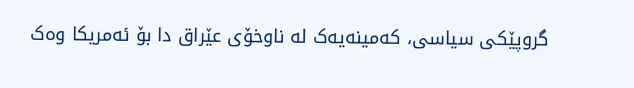گروپێکی سیاسی، که‌مینه‌یه‌ک له‌ ناوخۆی عێراق دا بۆ ئه‌مریکا وه‌ک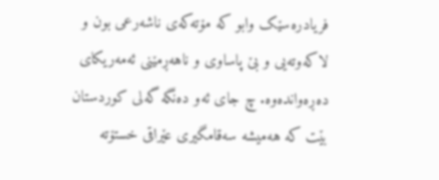فریادره‌سێک وابو که‌ مۆته‌که‌ی ناشه‌رعی بون و لاکه‌وته‌یی و بێ پاساوی و ناهه‌ڕمێنی ئه‌مه‌ریکای ده‌ڕه‌وانده‌وه‌. چ جای ئه‌و ده‌نگه‌ گه‌لی کوردستان بێت که‌ هه‌میشه‌ سه‌قامگیری عێراقی خستۆته‌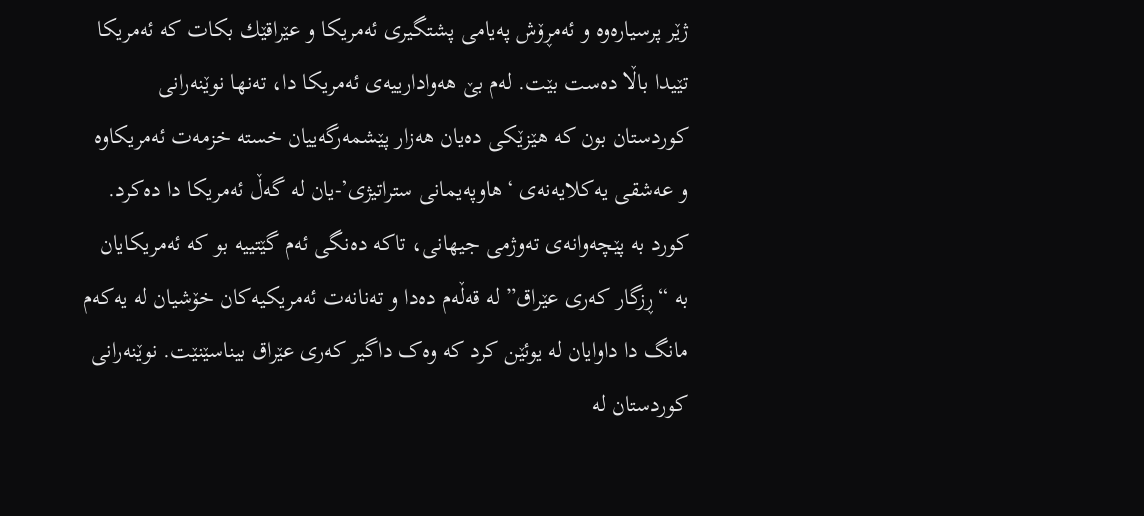ژێر پرسیاره‌وه‌ و ئه‌مڕۆش په‌یامی پشتگیری ئه‌مریکا و عێراقێك بکات که‌ ئه‌مریکا تێیدا باڵا ده‌ست بێت. له‌م بێ هه‌وادارییه‌ی ئه‌مریکا دا، ته‌نها نوێنه‌رانی کوردستان بون که‌ هێزێکی ده‌یان هه‌زار پێشمه‌رگه‌ییان خسته خزمه‌ت ئه‌مریکاوه‌ و عه‌شقی یه‌کلایه‌نه‌ی ‘هاوپه‌یمانی ستراتیژی’-یان له‌ گه‌ڵ ئه‌مریکا دا ده‌کرد. کورد به‌ پێچه‌وانه‌ی ته‌وژمی جیهانی، تاکه‌ ده‌نگی ئه‌م گێتییه‌ بو که‌ ئه‌مریکایان به‌ “ڕزگار که‌ری عێراق” له‌ قه‌ڵه‌م ده‌دا و ته‌نانه‌ت ئه‌مریکیه‌کان خۆشیان له‌ یه‌که‌م مانگ دا داوایان له‌ یوئێن کرد که‌ وه‌ک داگیر که‌ری عێراق بیناسێنێت. نوێنه‌رانی کوردستان له‌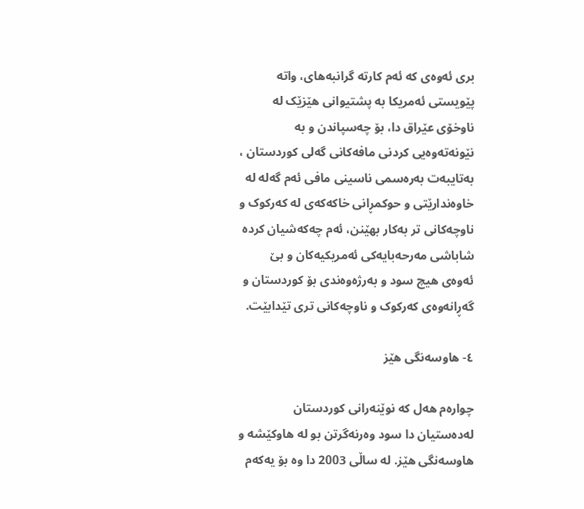بری ئه‌وه‌ی که‌ ئه‌م کارته‌ گرانبه‌های، واته‌ پێویستی ئه‌مریکا به‌ پشتیوانی هێزێک له‌ ناوخۆی عێراق دا،‌ بۆ چه‌سپاندن و به‌ نێونه‌ته‌وه‌یی کردنی مافه‌کانی گه‌لی کوردستان ، به‌تایبه‌ت به‌ره‌سمی ناسینی مافی ئه‌م گه‌له‌ له‌ خاوه‌ندارێتی و حوکمڕانی خاکه‌که‌ی له‌ که‌رکوک و ناوچه‌کانی تر به‌کار بهێنن، ئه‌م چه‌که‌شیان کرده‌ شاباشی مه‌رحه‌بایه‌کی ئه‌مریکیه‌کان و بێ ئه‌وه‌ی هیچ سود و به‌رژه‌وه‌ندی بۆ کوردستان و گه‌ڕانه‌وه‌ی که‌رکوک و ناوچه‌کانی تری تێدابێت.

٤- هاوسه‌نگی هێز

چواره‌م هه‌ل که‌ نوێنه‌رانی کوردستان له‌ده‌ستیان دا سود وه‌رنه‌گرتن بو‌ له‌ هاوکێشه‌ و هاوسه‌نگی هێز‌. له‌ ساڵی 2003 دا وه‌ بۆ یه‌که‌م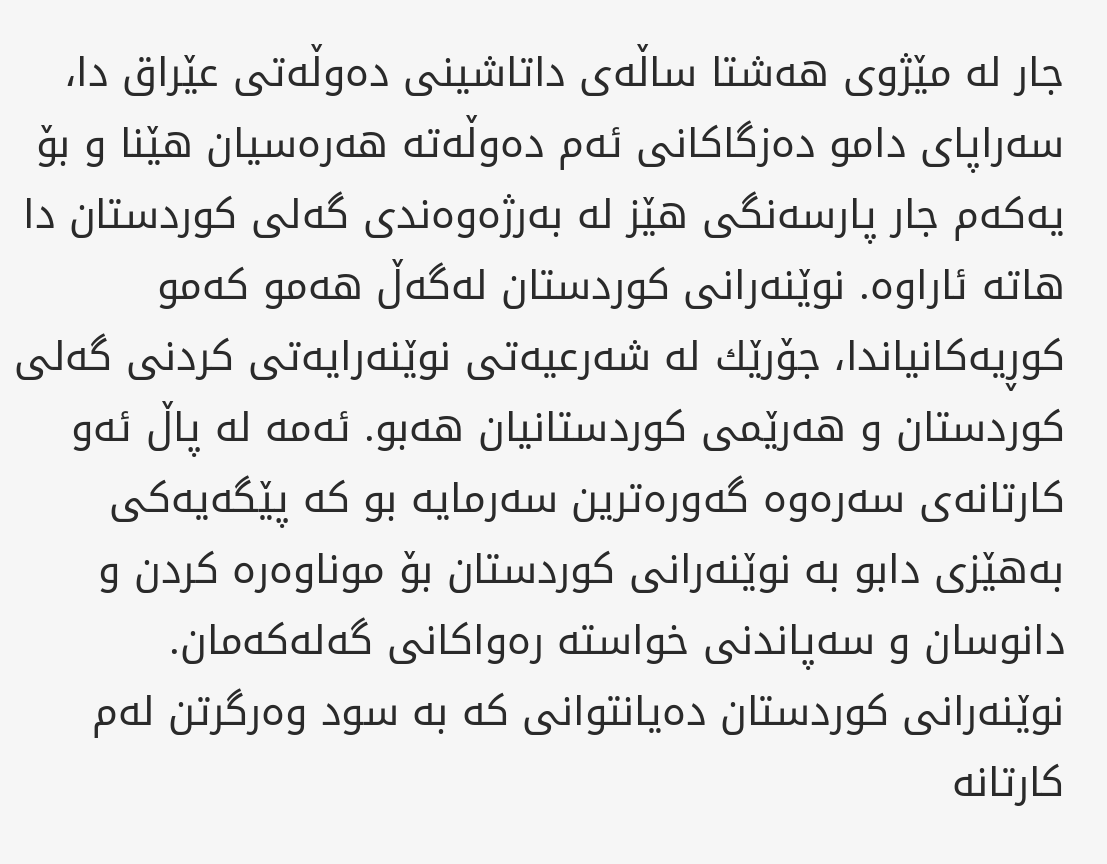جار له‌ مێژوی هه‌شتا ساڵه‌ی داتاشینی ده‌وڵه‌تی عێراق دا، سه‌راپای دامو ده‌زگاکانی ئه‌م ده‌وڵه‌ته‌ هه‌ره‌سیان هێنا و بۆ یه‌که‌م جار پارسه‌نگی هێز له‌ به‌رژه‌وه‌ندی گه‌لی کوردستان دا هاته‌ ئاراوه‌. نوێنه‌رانی کوردستان له‌گه‌ڵ هه‌مو که‌مو کوڕیه‌کانیاندا، جۆرێك له‌ شه‌رعیه‌تی نوێنه‌رایه‌تی کردنی گه‌لی کوردستان و هه‌رێمی کوردستانیان هه‌بو. ئه‌مه‌ له‌ پاڵ ئه‌و کارتانه‌ی سه‌ره‌وه‌ گه‌وره‌ترین سه‌رمایه‌ بو که‌ پێگه‌یه‌کی به‌هێزی دابو به‌ نوێنه‌رانی کوردستان بۆ موناوه‌ره‌ کردن و دانوسان و سه‌پاندنی خواسته‌ ره‌واکانی گه‌له‌که‌مان. نوێنه‌رانی کوردستان ده‌یانتوانی که‌ به‌ سود وه‌رگرتن له‌م کارتانه‌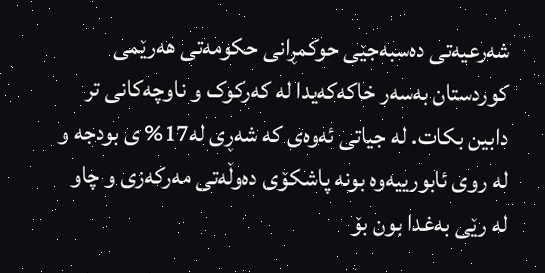شه‌رعیه‌تی ده‌سبه‌جێی حوکمڕانی حکومه‌تی هه‌رێمی کوردستان به‌سه‌ر خاکه‌که‌یدا له‌ که‌رکوک و ناوچه‌کانی تر دابین بکات. له‌ جیاتی ئه‌وه‌ی که‌ شه‌ڕی له‌17% ی بودجه‌ و له‌ روی ئابورییه‌وه‌ بونه‌ پاشکۆی ده‌وڵه‌تی مه‌رکه‌زی و چاو له‌ رێی به‌غدا بون بۆ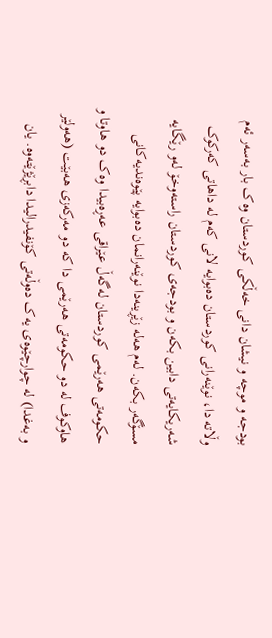بودجه‌ و موچه ‌و نیشان دانی خه‌ڵکی کوردستان وه‌ک بار به‌سه‌ر ئه‌م وڵاته‌ دا، نوێنه‌رانی کوردستان ده‌بوایه‌ لانی که‌م له‌ داهاتی که‌رکوک شه‌ریکایه‌تی دابین بکه‌ن و بودجه‌ی کوردستان راسته‌وخۆ له‌و رێگایه‌ مسۆگه‌ر بکه‌ن. له‌م هه‌له‌ زێڕینه‌دا نوێنه‌رانمان ده‌بوایه‌ پێوه‌ندیه‌کانی حکومه‌تی هه‌رێمی کوردستان له‌گه‌ڵ عێراقی عه‌ڕه‌بیدا وه‌ک دو هاوتا و هاوکوف له‌ دو حکومه‌تی هه‌رێمی دا که‌ دو مه‌رکه‌زی هه‌بێت (هه‌ولێر و به‌غدا) له‌ چوارچێوه‌ی یه‌ک ده‌وڵه‌تی کۆنفیدرالیدا دابڕێژێته‌وه‌. یان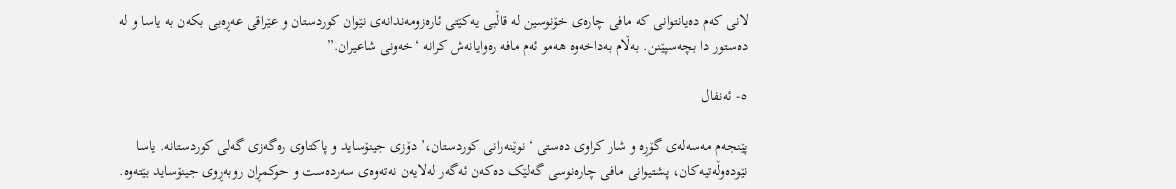لانی که‌م ده‌یانتوانی که‌ مافی چاره‌ی خۆنوسین له‌ قاڵبی یه‌کێتی ئاره‌زومه‌ندانه‌ی نێوان کوردستان و عێراقی عه‌ڕه‌بی بکه‌ن به‌ یاسا و له‌ ده‌ستور دا بچه‌سپێنن. به‌ڵام به‌داخه‌وه‌ هه‌مو ئه‌م مافه‌ ره‌وایانه‌ش کرانه‌ ‘خه‌ونی شاعیران.”

٥- ئه‌نفال

پێنجه‌م مه‌سه‌له‌ی گۆڕه‌ و شار کراوی ده‌ستی ‘نوێنه‌رانی کوردستان،’ دۆزی جینۆساید و پاکتاوی ره‌گه‌زی گه‌لی کوردستانه‌. یاسا نێوده‌وڵه‌تیه‌کان، پشتیوانی مافی چاره‌نوسی گه‌لێک ده‌که‌ن ئه‌گه‌ر له‌لایه‌ن نه‌ته‌وه‌ی سه‌رده‌ست و حوکمڕان روبه‌ڕوی جینۆساید بێته‌وه‌.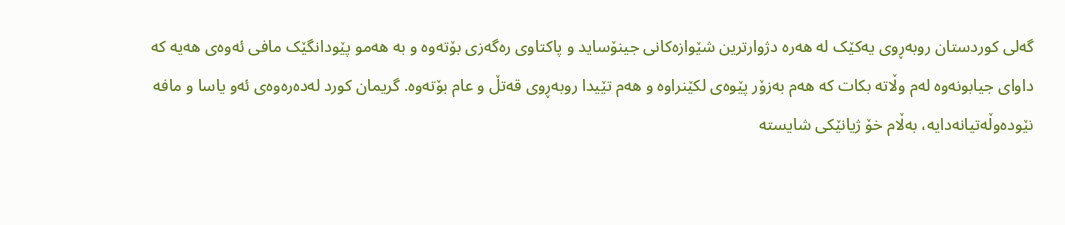گه‌لی کوردستان‌ روبه‌ڕوی یه‌کێک له‌ هه‌ره‌ دژوارترین شێوازه‌کانی جینۆساید و پاکتاوی ره‌گه‌زی بۆته‌وه‌ و به‌ هه‌مو پێودانگێک مافی ئه‌وه‌ی هه‌یه‌ که‌ داوای جیابونه‌وه‌ له‌م وڵاته‌ بکات که‌ هه‌م به‌زۆر پێوه‌ی لکێنراوه‌ و هه‌م تێیدا روبه‌ڕوی قه‌تڵ و عام بۆته‌وه‌. گریمان کورد له‌ده‌ره‌وه‌ی ئه‌و یاسا و مافه‌ نێوده‌وڵه‌تیانه‌دایه‌، به‌ڵام خۆ ژیانێکی شایسته‌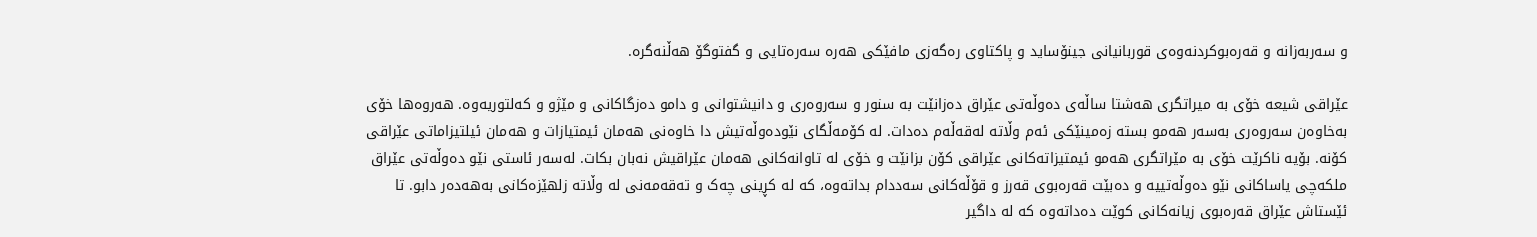و سه‌ربه‌زانه‌ و قه‌ره‌بوکردنه‌وه‌ی قوربانیانی جینۆساید و پاکتاوی ره‌گه‌زی مافێکی هه‌ره‌ سه‌ره‌تایی و گفتوگۆ هه‌ڵنه‌گره‌.

عێراقی شیعه‌ خۆی به‌ میراتگری هه‌شتا ساڵه‌ی ده‌وڵه‌تی عێراق ده‌زانێت به‌ سنور و سه‌روه‌ری و دانیشتوانی و دامو ده‌زگاکانی و مێژو و که‌لتوریه‌وه‌. هه‌روه‌ها خۆی به‌خاوه‌ن سه‌روه‌ری به‌سه‌ر هه‌مو بسته‌ زه‌مینێکی ئه‌م وڵاته‌ له‌قه‌ڵه‌م ده‌دات. له‌ کۆمه‌ڵگای نێوده‌وڵه‌تیش دا خاوه‌نی هه‌مان ئیمتیازات و هه‌مان ئیلتیزاماتی عێراقی کۆنه‌. بۆیه‌ ناکرێت خۆی به‌ مێراتگری هه‌مو ئیمتیزاته‌کانی عێراقی کۆن بزانێت و خۆی له‌ تاوانه‌کانی هه‌مان عێراقیش نه‌بان بکات. له‌سه‌ر ئاستی نێو ده‌وڵه‌تی عێراق ملکه‌چی یاساکانی نێو ده‌وڵه‌تییه‌ و ده‌بێت قه‌ره‌بوی قه‌رز و قۆڵه‌کانی سه‌ددام بداته‌وه‌، که‌ له‌ کڕینی چه‌ک و ته‌قه‌مه‌نی له‌ وڵاته‌ زلهێزه‌کانی به‌هه‌ده‌ر دابو. تا ئێستاش عێراق قه‌ره‌بوی زیانه‌کانی کوێت ده‌داته‌وه‌ که‌ له‌ داگیر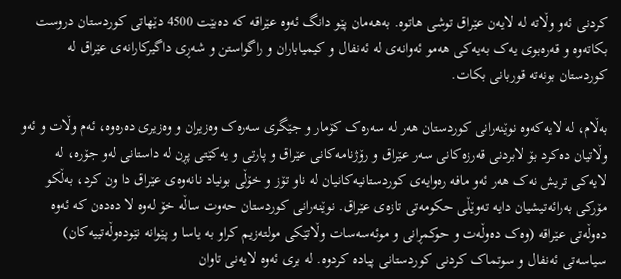کردنی ئه‌و وڵاته‌ له لایه‌ن عێراق توشی هاتوه‌. به‌هه‌مان پێو دانگ ئه‌وه‌ عێراقه‌ که‌ ده‌بێت‌ 4500 دێهاتی کوردستان دروست بکاته‌وه‌ و قه‌ره‌بوی یه‌ک به‌یه‌کی هه‌مو ئه‌وانه‌ی له‌ ئه‌نفال و کیمیاباران و راگواستن و شه‌ڕی داگیرکارانه‌ی عێراق له‌ کوردستان بونه‌ته‌ قوربانی بکات.

به‌ڵام، له‌ لایه‌که‌وه‌ نوێنه‌رانی کوردستان هه‌ر له‌ سه‌ره‌ک کۆمار و جێگری سه‌ره‌ک وه‌زیران و وه‌زیری ده‌ره‌وه‌، ئه‌م وڵات و ئه‌و وڵاتیان ده‌کرد بۆ لابردنی قه‌رزه‌کانی سه‌ر عێراق و رۆژنامه‌کانی عێراق و پارتی و یه‌كێتی پڕن له‌ داستانی له‌و جۆره‌، له‌ لایه‌کی تریش نه‌ک هه‌ر ئه‌و مافه‌ ره‌وایه‌ی کوردستانیه‌کانیان له‌ ناو تۆز و خۆڵی بونیاد نانه‌وه‌ی عێراق دا ون کرد، به‌ڵکو مۆرکی به‌رائه‌تیشیان دایه‌ ته‌وێڵی حکومه‌تی تازه‌ی عێراق. نوێنه‌رانی کوردستان حه‌وت ساڵه‌ خۆ له‌وه‌ لا ده‌ده‌ن که‌ ئه‌وه‌ ده‌وڵه‌تی عێراقه‌ (وه‌ک ده‌وڵه‌ت و حوکمڕانی و موئه‌سه‌سات وڵاتێکی مولته‌زیم کراو به‌ یاسا و پێوانه‌ نێوده‌وڵه‌تییه‌کان) سیاسه‌تی ئه‌نفال و سوتماک کردنی کوردستانی پیاده‌ کردوه‌. له‌ بری ئه‌وه‌ لایه‌نی تاوان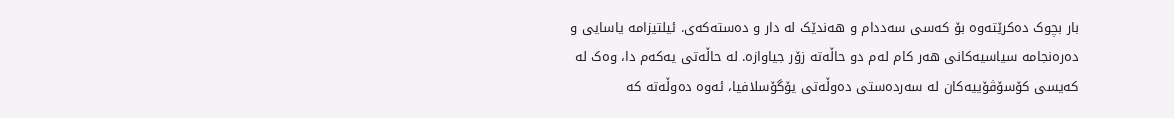بار بچوک ده‌کرێته‌وه‌ بۆ که‌سی سه‌ددام و هه‌ندێک له‌ دار و ده‌سته‌که‌ی. ئیلتیزامه‌ یاسایی و ده‌ره‌نجامه‌ سیاسیه‌کانی هه‌ر کام له‌م دو حاڵه‌ته‌ زۆر جیاوازه‌. له‌ حاڵه‌تی یه‌که‌م دا، وه‌ک له‌ که‌یسی کۆسۆڤۆییه‌کان له‌ سه‌رده‌ستی ده‌وڵه‌تی یۆگۆسلافیا، ئه‌وه‌ ده‌وڵه‌ته‌ که‌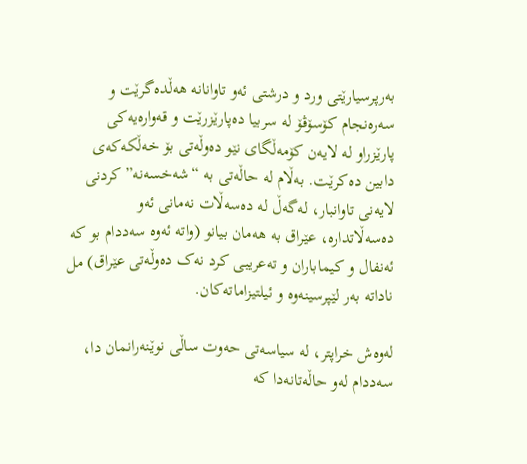به‌رپرسیارێتی ورد و درشتی ئه‌و تاوانانه‌ هه‌ڵده‌گرێت و سه‌ره‌نجام کۆسۆڤۆ له‌ سربیا ده‌پارێزرێت و قه‌واره‌یه‌کی پارێزراو له‌ لایه‌ن کۆمه‌ڵگای نێو ده‌وڵه‌تی بۆ خه‌ڵکه‌که‌ی دابین ده‌کرێت. به‌ڵام له‌ حاڵه‌تی به‌ “شه‌خسه‌نه‌” کردنی لایه‌نی تاوانبار، له‌گه‌ڵ له‌ ده‌سه‌ڵات نه‌مانی ئه‌و ده‌سه‌ڵاتداره‌، عێراق به‌ هه‌مان بیانو (واته‌ ئه‌وه‌ سه‌ددام بو که‌ ئه‌نفال و کیماباران و ته‌عریبی کرد نه‌ک ده‌وڵه‌تی عێراق) مل ناداته‌ به‌ر لێپرسینه‌وه‌ و ئیلتیزاماته‌کان.

له‌وه‌ش خراپتر، له‌ سیاسه‌تی حه‌وت ساڵی نوێنه‌رانمان دا، سه‌ددام له‌و حاڵه‌تانه‌دا که‌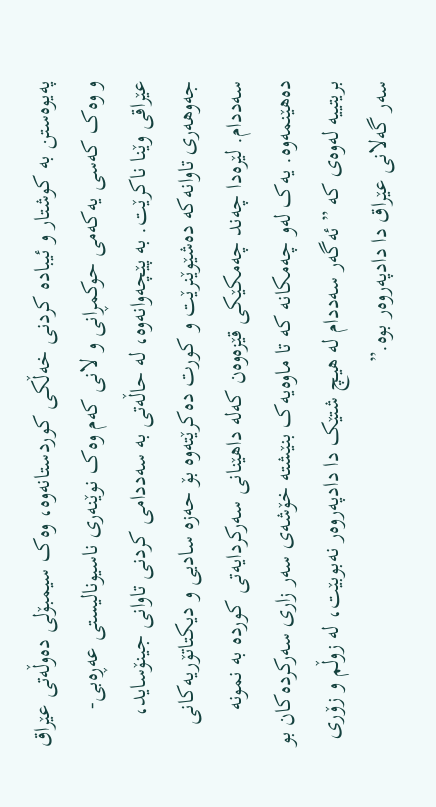په‌یوه‌ستن‌ به‌ کوشتار و ئیباده‌ کردنی خه‌ڵكی کوردستانه‌وه‌، وه‌ک سیمبۆلی ده‌وڵه‌تی عێراق و وه‌ک که‌سی یه‌که‌می حوکمڕانی و لانی که‌م وه‌ک نوێنه‌ری ناسیونالیستی عه‌ڕه‌بی-عێراقی وێنا ناکرێت. به‌ پێچه‌وانه‌وه‌، له‌ حاڵه‌تی به‌ سه‌ددامی کردنی تاوانی جینۆساید، جه‌وهه‌ری تاوانه‌که‌ ده‌شێوێنرێت و کورت ده‌کرێته‌وه‌ بۆ حه‌زه‌ سادیی و دیکتاتۆریه‌کانی سه‌ددام. لێره‌دا چه‌ند چه‌مکێکی‌ قێزه‌وه‌ن که‌له‌ داهێنانی سه‌رکردایه‌تی کورده‌‌ به‌ نمونه‌ ده‌هێنمه‌وه‌. یه‌ک له‌و چه‌مکانه‌ که‌ تا ماوه‌یه‌ک بنێشته‌ خۆشه‌ی سه‌ر زاری سه‌رکرده‌کان بو بریتییه‌ له‌وه‌ی که‌ ” ئه‌گه‌ر سه‌ددام له‌ هیچ شتێک دا دادپه‌روه‌ر نه‌بوبێت، له‌ زوڵم و زۆری سه‌ر گه‌لانی عێراق دا دادپه‌روه‌ر بوه‌.”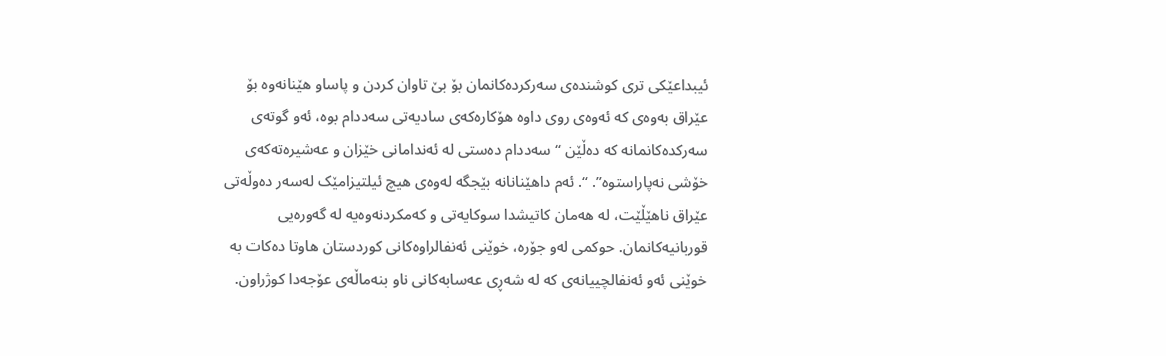ئیبداعێکی تری کوشنده‌ی سه‌رکرده‌کانمان بۆ بێ تاوان کردن و پاساو هێنانه‌وه‌ بۆ عێراق به‌وه‌ی که‌ ئه‌وه‌ی روی داوه‌ هۆکاره‌که‌ی سادیه‌تی سه‌ددام بوه، ئه‌و گوته‌ی سه‌رکده‌کانمانه‌ که‌ ده‌ڵێن “سه‌ددام ده‌ستی له‌ ئه‌ندامانی خێزان و عه‌شیره‌ته‌که‌ی خۆشی نه‌پاراستوه‌‌”. “. ئه‌م داهێنانانه‌‌‌ بێجگه‌ له‌وه‌ی هیچ ئیلتیزامێک له‌سه‌ر ده‌وڵه‌تی عێراق ناهێڵێت، له‌ هه‌مان کاتیشدا سوکایه‌تی و که‌مکردنه‌وه‌یه‌ له‌ گه‌وره‌یی قوربانیه‌کانمان. حوکمی له‌و جۆره‌، خوێنی ئه‌نفالراوه‌کانی کوردستان هاوتا ده‌کات به‌ خوێنی ئه‌و ئه‌نفالچییانه‌ی که‌ له‌ شه‌ڕی عه‌سابه‌کانی ناو بنه‌ماڵه‌ی عۆجه‌دا کوژراون.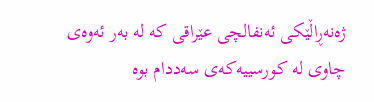ژه‌نه‌ڕاڵێکی ئه‌نفالچی عێراقی که‌ له‌ به‌ر ئه‌وه‌ی چاوی له‌ کورسییه‌که‌ی سه‌ددام بوه‌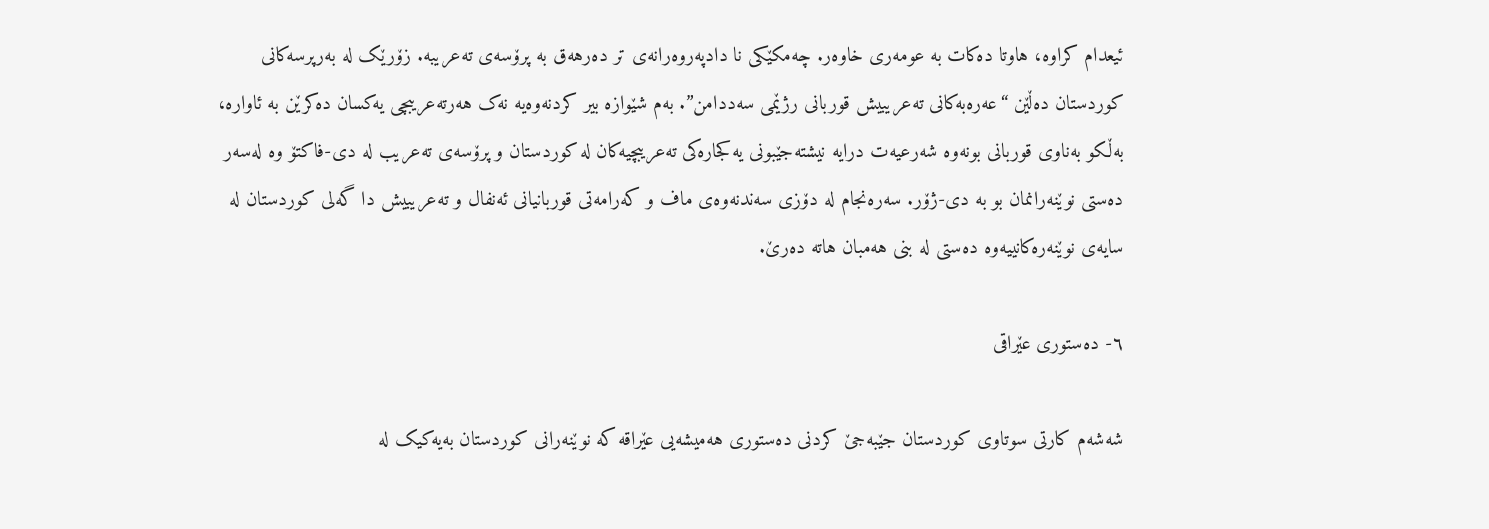ئیعدام کراوه‌، هاوتا ده‌کات به‌ عومه‌ری خاوه‌ر. چه‌مکێکی نا دادپه‌روه‌رانه‌ی تر ده‌رهه‌ق به‌ پرۆسه‌ی ته‌عریبه. زۆرێک له‌ به‌رپرسه‌کانی کوردستان ده‌ڵێن “عه‌ره‌به‌کانی ته‌عریبیش قوربانی رژێمی سه‌ددامن”. به‌م شێوازه‌ بیر کردنه‌وه‌یه‌ نه‌ک هه‌رته‌عریبچی یه‌کسان ده‌کرێن به‌ ئاواره‌، به‌ڵکو به‌ناوی قوربانی بونه‌وه‌ شه‌رعیه‌ت درایه‌ نیشته‌جێبونی یه‌کجاره‌کی ته‌عریبچیه‌کان له‌ کوردستان و پرۆسه‌ی ته‌عریب له‌ دی-فاکتۆ وه‌ له‌سه‌ر ده‌ستی نوێنه‌رانمان بو به‌ دی-ژۆر. سه‌ره‌نجام له‌ دۆزی سه‌ندنه‌وه‌ی ماف و که‌رامه‌تی قوربانیانی ئه‌نفال و ته‌عریبیش دا گه‌لی کوردستان له‌ سایه‌ی نوێنه‌ره‌کانییه‌وه‌ ده‌ستی له‌ بنی هه‌مبان هاته‌ ده‌رێ.

٦- ده‌ستوری عێراقی

شه‌شه‌م کارتی سوتاوی کوردستان جێبه‌جێ کردنی ده‌ستوری هه‌میشه‌یی عێراقه‌ که‌ نوێنه‌رانی کوردستان به‌یه‌کیک له‌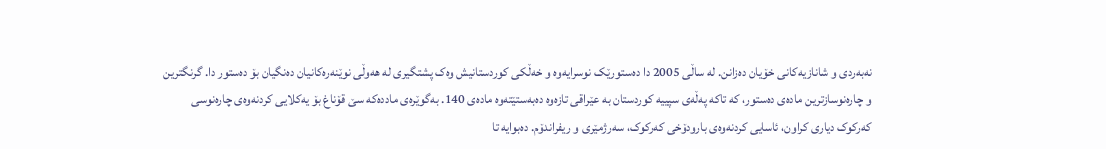نه‌به‌ردی و شانازیه‌کانی خۆیان ده‌زانن. له‌ ساڵی 2005 دا ده‌ستورێک نوسرایه‌وه‌ و خه‌ڵکی کوردستانیش وه‌ک پشتگیری له‌ هه‌وڵی نوێنه‌ره‌کانیان ده‌نگیان بۆ ده‌ستور دا. گرنگترین و چاره‌نوسازترین ماده‌ی ده‌ستور، که‌ تاکه‌ په‌ڵه‌ی سپییه‌ کوردستان به‌ عێراقی تازه‌وه‌ ده‌به‌ستێته‌وه‌ ماده‌ی 140. به‌گوێره‌ی مادده‌که سێ قۆناغ بۆ یه‌کلایی کردنه‌وه‌ی چاره‌نوسی که‌رکوک دیاری کراون، ئاسایی کردنه‌وه‌ی بارودۆخی که‌رکوک، سه‌رژمێری و ریفراندۆم. ده‌بوایه‌ تا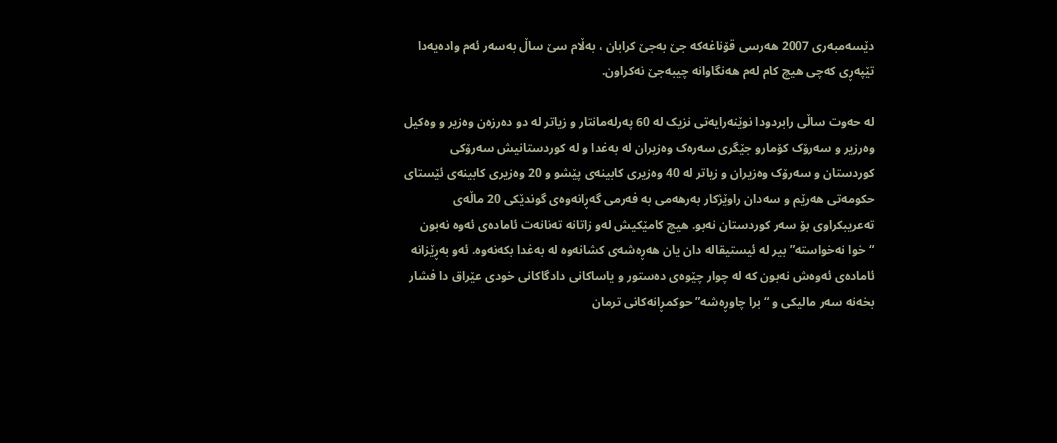دێسه‌مبه‌ری 2007 هه‌رسی قۆناغه‌که‌ جێ به‌جێ کرابان ، به‌ڵام سێ ساڵ به‌سه‌ر ئه‌م واده‌یه‌دا تێپه‌ڕی که‌چی هیچ کام له‌م هه‌نگاوانه‌ چیبه‌جێ نه‌کراون.

له‌ حه‌وت ساڵی رابردودا نوێنه‌رایه‌تی نزیک له‌ 60 په‌رله‌مانتار و زیاتر له‌ دو ده‌رزه‌ن وه‌زیر و وه‌کیل وه‌رزیر و سه‌رۆک کۆمارو جێگری سه‌ره‌ک وه‌زیران له‌ به‌غدا و له‌ کوردستانیش سه‌رۆکی کوردستان و سه‌رۆک وه‌زیران و زیاتر له‌ 40 وه‌زیری کابینه‌ی پێشو و 20 وه‌زیری کابینه‌ی ئێستای حکومه‌تی هه‌رێم و سه‌دان راوێژکار به‌رهه‌می به‌ فه‌رمی گه‌ڕانه‌وه‌ی گوندێکی 20 ماڵه‌ی ته‌عریبکراوی بۆ سه‌ر کوردستان نه‌بو. هیچ کامێکیش له‌و زاتانه‌ ته‌نانه‌ت ئاماده‌ی ئه‌وه‌ نه‌بون “خوا نه‌خواسته‌” بیر له‌ ئیستیقاله‌ دان یان هه‌ڕه‌شه‌ی کشانه‌وه‌ له‌ به‌غدا بکه‌نه‌وه‌. ئه‌و به‌ڕێزانه‌ ئاماده‌ی ئه‌وه‌ش نه‌بون که‌ له‌ چوار چێوه‌ی ده‌ستور و یاساکانی دادگاکانی خودی عێراق دا فشار بخه‌نه‌ سه‌ر مالیکی و “برا چاوڕه‌شه‌” حوکمڕانه‌کانی ترمان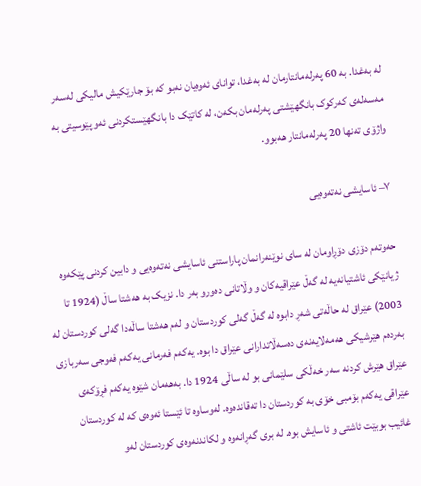له‌ به‌غدا. به‌ 60 په‌رله‌مانتارمان له‌ به‌غدا، توانای ئه‌وه‌یان نه‌بو که‌ بۆ جارێکیش مالیکی له‌سه‌ر مه‌سه‌له‌ی که‌رکوک بانگهێشتی په‌رله‌مان بکه‌ن، له‌ کاتێک دا بانگهێستکردنی ئه‌و پێوسیتی به‌ واژۆی ته‌نها 20 په‌رله‌مانتار هه‌بوو.

٧– ئاسایشی نه‌ته‌وه‌یی

حه‌وته‌م دۆزی دۆڕاومان له‌ سای نوێنه‌رانمان پاراستنی ئاسایشی نه‌ته‌وه‌یی و دابین کردنی پێکه‌وه‌ ژیانێکی ئاشتیانه‌یه‌ له‌ گه‌ڵ عێراقیه‌کان و وڵاتانی ده‌ورو به‌ر دا. نزیک به‌ هه‌شتا ساڵ (1924 تا 2003) عێراق له‌ حاڵه‌تی شه‌ڕ دابوه‌ له‌ گه‌ڵ گه‌لی کوردستان و له‌م هه‌شتا ساڵه‌دا گه‌لی کوردستان له‌ به‌رده‌م هێرشیکی هه‌مه‌لایه‌نه‌ی ده‌سه‌ڵاتدارانی عێراق دا بوه‌‌. یه‌که‌م فه‌رمانی یه‌که‌م فه‌وجی سه‌ربازی عێراق هێرش کردنه‌ سه‌ر خه‌ڵكی سلێمانی بو له‌ ساڵی 1924 دا. به‌هه‌مان شێوه‌ یه‌که‌م فڕۆکه‌ی عێراقی یه‌که‌م بۆمبی خۆی به‌ کوردستان دا ته‌قانده‌وه‌. له‌وساوه‌ تا ئێستا ئه‌وه‌ی که‌ له‌ کوردستان غائیب بوبێت ئاشتی و ئاسایش بوه‌. له‌ بری گه‌ڕانه‌وه‌ و لکاندنه‌وه‌ی کوردستان له‌و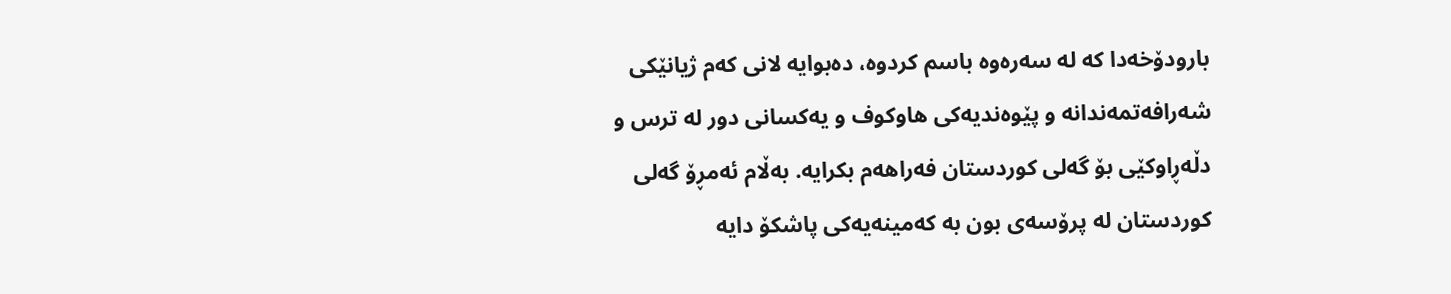بارودۆخه‌دا که‌ له‌ سه‌ره‌وه‌ باسم کردوه‌، ده‌بوایه‌ لانی که‌م ژیانێکی شه‌رافه‌تمه‌ندانه‌ و پێوه‌ندیه‌کی هاوکوف و یه‌کسانی دور له‌ ترس و دڵه‌ڕاوکێی بۆ گه‌لی کوردستان فه‌راهه‌م بکرایه‌. به‌ڵام ئه‌مڕۆ گه‌لی کوردستان له‌ پرۆسه‌ی بون به‌ که‌مینه‌یه‌کی پاشکۆ دایه‌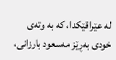له‌ عێراقێکدا‌، که‌ به‌ وته‌ی خودی به‌ڕێز مه‌سعود بارزانی،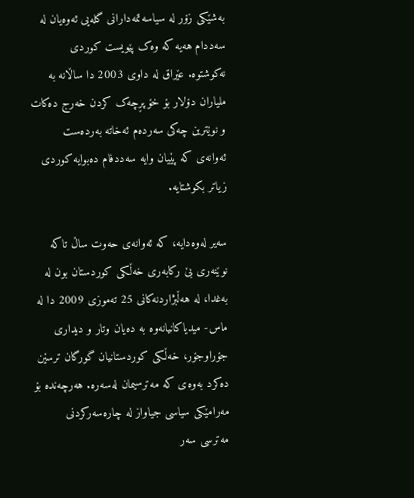به‌شێكی زۆر له‌ سیاسه‌تمه‌دارانی گله‌یی ئه‌وه‌یان له‌ سه‌ددام هه‌یه‌ که‌ وه‌ک پێویست کوردی نه‌کوشتوه‌. عێراق له‌ داوی 2003 دا ساڵانه‌ به‌ ملیاران دۆلار بۆ خۆ پڕچه‌ک کردن خه‌رج ده‌کات و نوێترین چه‌کی سه‌رده‌م ئه‌خاته‌ به‌رده‌ست ئه‌وانه‌ی که‌ پێیان وایه‌ سه‌ددفام ده‌بوایه‌ کوردی زیاتر بکوشتایه.

سه‌یر له‌وه‌دایه‌، که ئه‌وانه‌ی حه‌وت ساڵ تاکه‌ نوێنه‌ری بێ رکابه‌ری خه‌ڵکی کوردستان بون له‌ به‌غدا، له‌ هه‌ڵبژاردنه‌کانی 25 ته‌موزی 2009 دا له‌ ماس- میدیاکانیانه‌وه‌ به‌ ده‌یان وتار و دیداری جۆراوجۆر، خه‌ڵكی کوردستانیان گورگان ترسێن ده‌کرد به‌وه‌ی که‌ مه‌ترسیمان له‌سه‌ره‌. هه‌رچه‌نده‌ بۆ مه‌رامێکی سیاسی جیاواز له‌ چاره‌سه‌رکردنی مه‌ترسی سه‌ر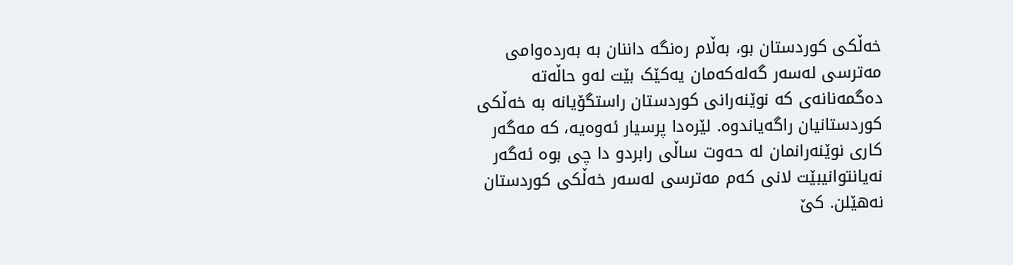خه‌ڵکی کوردستان بو، به‌ڵام ره‌نگه‌ داننان به‌ به‌رده‌وامی مه‌ترسی له‌سه‌ر گه‌له‌که‌مان‌ یه‌کێک بێت له‌و حاڵه‌ته‌ ده‌گمه‌نانه‌ی که‌ نوێنه‌رانی کوردستان راستگۆیانه‌ به‌ خه‌ڵکی کوردستانیان راگه‌یاندوه‌. لێره‌دا پرسیار ئه‌وه‌یه‌، که‌ مه‌گه‌ر کاری نوێنه‌رانمان له‌ حه‌وت ساڵی رابردو دا چی بوه‌ ئه‌گه‌ر نه‌یانتوانیبێت لانی که‌م مه‌ترسی له‌سه‌ر خه‌ڵکی کوردستان نه‌هێلن‌. کێ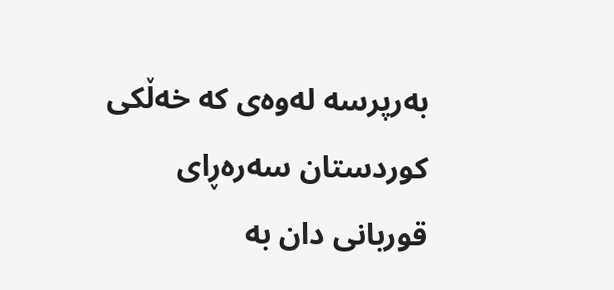به‌رپرسه‌ له‌وه‌ی که‌ خه‌ڵکی کوردستان سه‌ره‌ڕای قوربانی دان به‌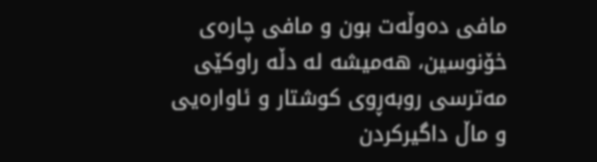مافی ده‌وڵه‌ت بون و مافی چاره‌ی خۆنوسین، هه‌میشه‌ له‌ دڵه‌ راوکێی مه‌ترسی روبه‌ڕوی کوشتار و ئاواره‌یی و ماڵ داگیرکردن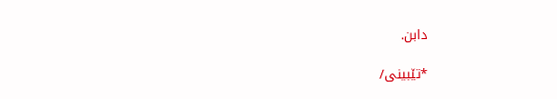دابن.

*تێبینی/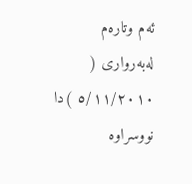ئەم وتارەم لەبەرواری ( ٥/١١/٢٠١٠ )دا نووسراوە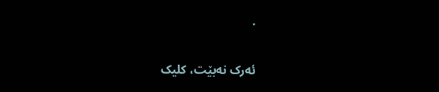.

ئەرک نەبێت، کلیک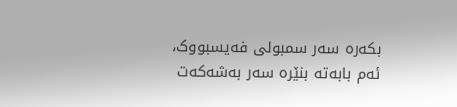بکەرە سەر سمبولی فەیسبووک، ئەم بابەتە بنێرە سەر بەشەکەت